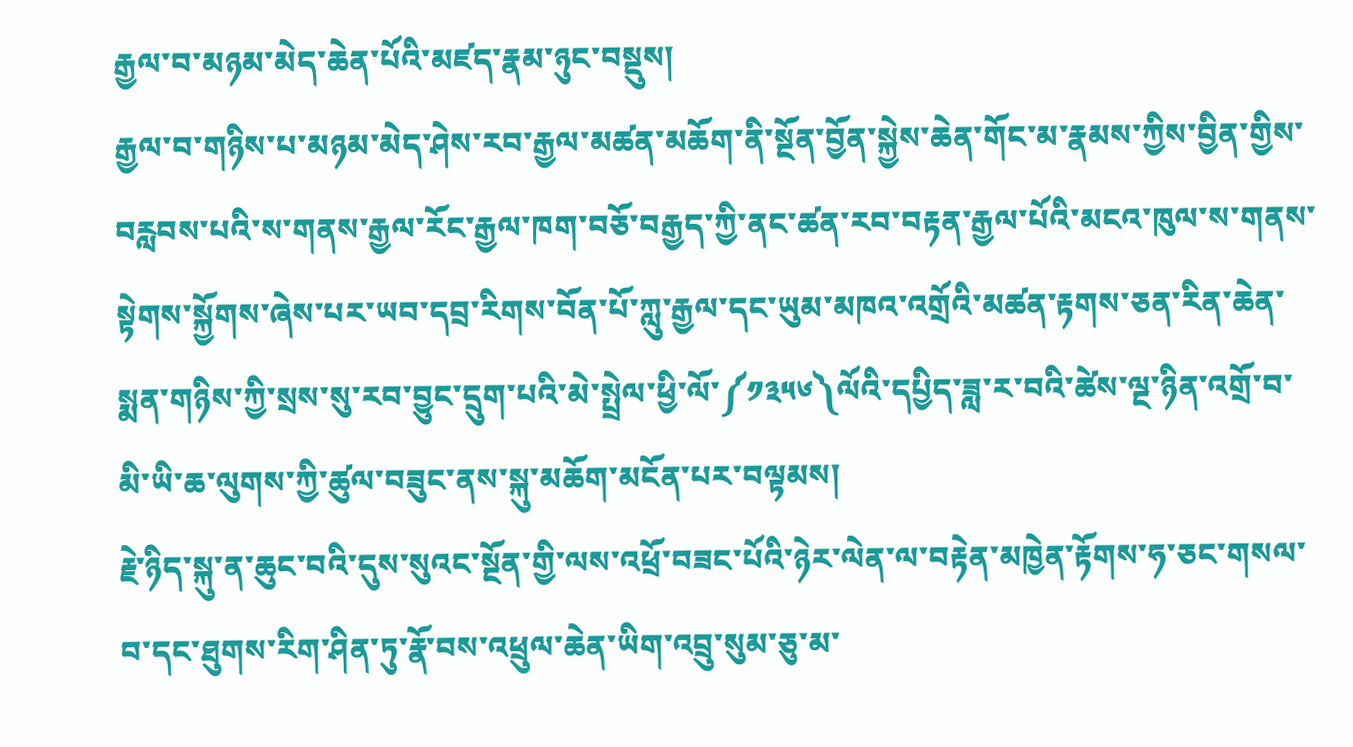རྒྱལ་བ་མཉམ་མེད་ཆེན་པོའི་མཛད་རྣམ་ཉུང་བསྡུས།
རྒྱལ་བ་གཉིས་པ་མཉམ་མེད་ཤེས་རབ་རྒྱལ་མཚན་མཆོག་ནི་སྔོན་བྱོན་སྐྱེས་ཆེན་གོང་མ་རྣམས་ཀྱིས་བྱིན་གྱིས་བརླབས་པའི་ས་གནས་རྒྱལ་རོང་རྒྱལ་ཁག་བཅོ་བརྒྱད་ཀྱི་ནང་ཚན་རབ་བརྟན་རྒྱལ་པོའི་མངའ་ཁུལ་ས་གནས་སྟེགས་སྐྱོགས་ཞེས་པར་ཡབ་དབྲ་རིགས་བོན་པོ་ཀླུ་རྒྱལ་དང་ཡུམ་མཁའ་འགྲོའི་མཚན་རྟགས་ཅན་རིན་ཆེན་སྨན་གཉིས་ཀྱི་སྲས་སུ་རབ་བྱུང་དྲུག་པའི་མེ་སྤྲེལ་ཕྱི་ལོ་༼༡༣༥༦༽ལོའི་དཔྱིད་ཟླ་ར་བའི་ཚེས་ལྔ་ཉིན་འགྲོ་བ་མི་ཡི་ཆ་ལུགས་ཀྱི་ཚུལ་བཟུང་ནས་སྐུ་མཆོག་མངོན་པར་བལྟམས།
རྗེ་ཉིད་སྐུ་ན་ཆུང་བའི་དུས་སུའང་སྔོན་གྱི་ལས་འཕྲོ་བཟང་པོའི་ཉེར་ལེན་ལ་བརྟེན་མཁྱེན་རྟོགས་ཧ་ཅང་གསལ་བ་དང་ཐུགས་རིག་ཤིན་ཏུ་རྣོ་བས་འཕྲུལ་ཆེན་ཡིག་འབྲུ་སུམ་ཅུ་མ་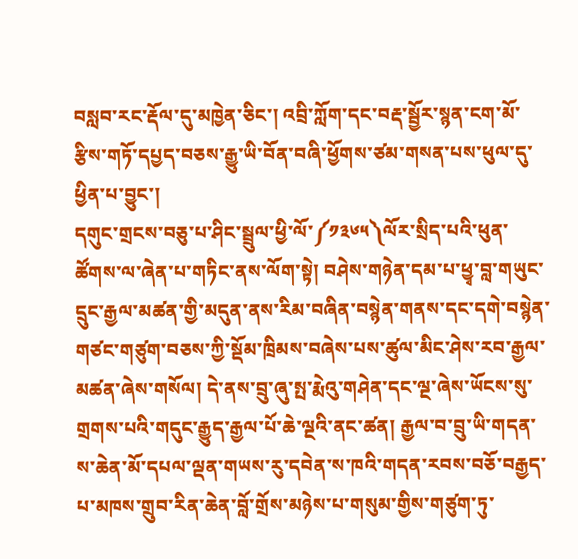བསླབ་རང་རྡོལ་དུ་མཁྱེན་ཅིང་། འབྲི་ཀློག་དང་བརྡ་སྦྱོར་སྙན་ངག་མོ་རྩིས་གཏོ་དཔྱད་བཅས་རྒྱུ་ཡི་བོན་བཞི་ཕྱོགས་ཙམ་གསན་པས་ཕུལ་དུ་ཕྱིན་པ་བྱུང་།
དགུང་གྲངས་བཅུ་པ་ཤིང་སྦྲུལ་ཕྱི་ལོ་༼༡༣༦༥༽ལོར་སྲིད་པའི་ཕུན་ཚོགས་ལ་ཞེན་པ་གཏིང་ནས་ལོག་སྟེ། བཤེས་གཉེན་དམ་པ་ཕྱྭ་བླ་གཡུང་དྲུང་རྒྱལ་མཚན་གྱི་མདུན་ནས་རིམ་བཞིན་བསྙེན་གནས་དང་དགེ་བསྙེན་གཙང་གཙུག་བཅས་ཀྱི་སྡོམ་ཁྲིམས་བཞེས་པས་ཚུལ་མིང་ཤེས་རབ་རྒྱལ་མཚན་ཞེས་གསོལ། དེ་ནས་བྲུ་ཞུ་སྤ་རྨེའུ་གཤེན་དང་ལྔ་ཞེས་ཡོངས་སུ་གྲགས་པའི་གདུང་རྒྱུད་རྒྱལ་པོ་ཆེ་ལྔའི་ནང་ཚན། རྒྱལ་བ་བྲུ་ཡི་གདན་ས་ཆེན་མོ་དཔལ་ལྡན་གཡས་རུ་དབེན་ས་ཁའི་གདན་རབས་བཅོ་བརྒྱད་པ་མཁས་གྲུབ་རིན་ཆེན་བློ་གྲོས་མཉེས་པ་གསུམ་གྱིས་གཙུག་ཏུ་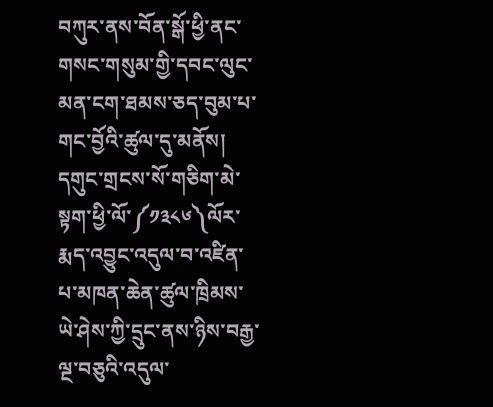བཀུར་ནས་བོན་སྒོ་ཕྱི་ནང་གསང་གསུམ་གྱི་དབང་ལུང་མན་ངག་ཐམས་ཅད་བུམ་པ་གང་བྱོའི་ཚུལ་དུ་མནོས།
དགུང་གྲངས་སོ་གཅིག་མེ་སྟག་ཕྱི་ལོ་༼༡༣༨༦༽ལོར་རྨད་འབྱུང་འདུལ་བ་འཛིན་པ་མཁན་ཆེན་ཚུལ་ཁྲིམས་ཡེ་ཤེས་ཀྱི་དྲུང་ནས་ཉིས་བརྒྱ་ལྔ་བཅུའི་འདུལ་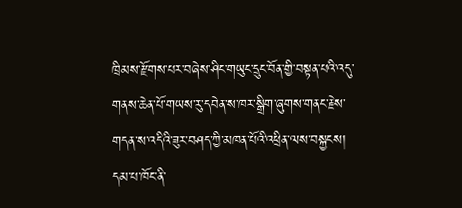ཁྲིམས་རྫོགས་པར་བཞེས་ཤིང་གཡུང་དྲུང་བོན་གྱི་བསྟན་པའི་འདུ་གནས་ཆེན་པོ་གཡས་རུ་དབེན་ས་ཁར་སྒྲིག་ཞུགས་གནང་རྗེས་གདན་ས་འདིའི་ཟུར་བཤད་ཀྱི་མཁན་པོའི་འཕྲིན་ལས་བསྐྱངས། དམ་པ་ཁོང་ནི་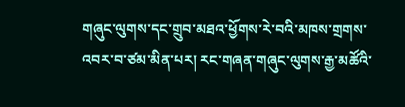གཞུང་ལུགས་དང་གྲུབ་མཐའ་ཕྱོགས་རེ་བའི་མཁས་གྲགས་འབར་བ་ཙམ་མིན་པར། རང་གཞན་གཞུང་ལུགས་རྒྱ་མཚོའི་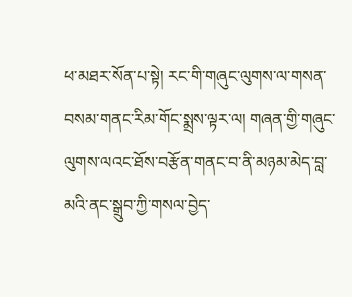ཕ་མཐར་སོན་པ་སྟེ། རང་གི་གཞུང་ལུགས་ལ་གསན་བསམ་གནང་རིམ་གོང་སྨྲས་ལྟར་ལ། གཞན་གྱི་གཞུང་ལུགས་ལའང་ཐོས་བརྩོན་གནང་བ་ནི་མཉམ་མེད་བླ་མའི་ནང་སྒྲུབ་ཀྱི་གསལ་བྱེད་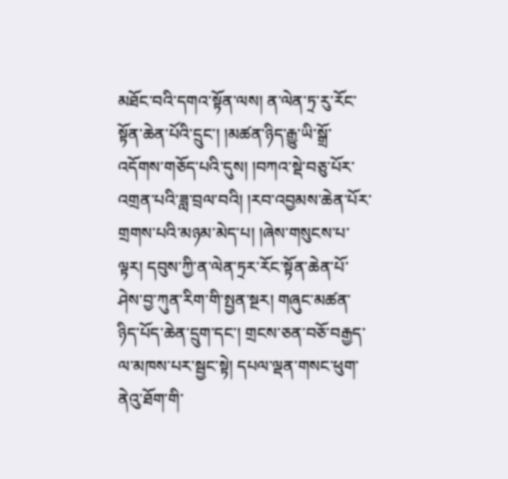མཐོང་བའི་དགའ་སྟོན་ལས། ན་ལེན་ཏྲ་རུ་རོང་སྟོན་ཆེན་པོའི་དྲུང་། །མཚན་ཉིད་རྒྱུ་ཡི་སྒྲོ་འདོགས་གཅོད་པའི་དུས། །བཀའ་སྡེ་བཅུ་པོར་འགྲན་པའི་ཟླ་བྲལ་བའི། །རབ་འབྱམས་ཆེན་པོར་གྲགས་པའི་མཉམ་མེད་པ། །ཞེས་གསུངས་པ་ལྟར། དབུས་ཀྱི་ན་ལེན་ཏྲར་རོང་སྟོན་ཆེན་པོ་ཤེས་བྱ་ཀུན་རིག་གི་སྤྱན་སྔར། གཞུང་མཚན་ཉིད་པོད་ཆེན་དྲུག་དང་། གྲངས་ཅན་བཅོ་བརྒྱད་ལ་མཁས་པར་སྦྱང་སྟེ། དཔལ་ལྡན་གསང་ཕུག་ནེའུ་ཐོག་གི་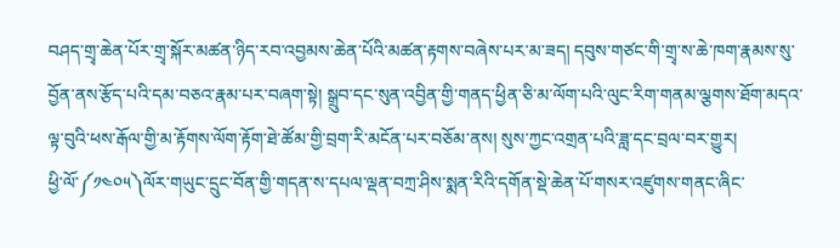བཤད་གྲྭ་ཆེན་པོར་གྲྭ་སྐོར་མཚན་ཉིད་རབ་འབྱམས་ཆེན་པོའི་མཚན་རྟགས་བཞེས་པར་མ་ཟད། དབུས་གཙང་གི་གྲྭ་ས་ཆེ་ཁག་རྣམས་སུ་བྱོན་ནས་རྩོད་པའི་དམ་བཅའ་རྣམ་པར་བཞག་སྟེ། སྒྲུབ་དང་སུན་འབྱིན་གྱི་གནད་ཕྱིན་ཅི་མ་ལོག་པའི་ལུང་རིག་གནམ་ལྕགས་ཐོག་མདའ་ལྟ་བུའི་ཕས་རྒོལ་གྱི་མ་རྟོགས་ལོག་རྟོག་ཐེ་ཚོམ་གྱི་བྲག་རི་མངོན་པར་བཅོམ་ནས། སུས་ཀྱང་འགྲན་པའི་ཟླ་དང་བྲལ་བར་གྱུར།
ཕྱི་ལོ་༼༡༤༠༥༽ལོར་གཡུང་དྲུང་བོན་གྱི་གདན་ས་དཔལ་ལྡན་བཀྲ་ཤིས་སྨན་རིའི་དགོན་སྡེ་ཆེན་པོ་གསར་འཛུགས་གནང་ཞིང་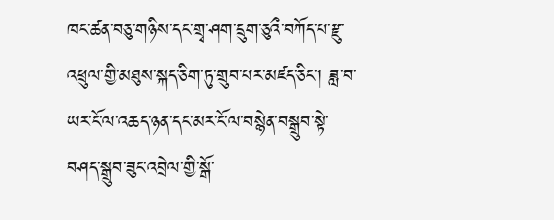ཁང་ཚན་བཅུ་གཉིས་དང་གྲྭ་ཤག་དྲུག་ཅུའྀ་བཀོད་པ་རྫུ་འཕྲུལ་གྱི་མཐུས་སྐད་ཅིག་ཏུ་གྲུབ་པར་མཛད་ཅིང་། ཟླ་བ་ཡར་ངོ་ལ་འཆད་ཉན་དང་མར་ངོ་ལ་བསྙེན་བསྒྲུབ་སྟེ་བཤད་སྒྲུབ་ཟུང་འབྲེལ་གྱི་སྒོ་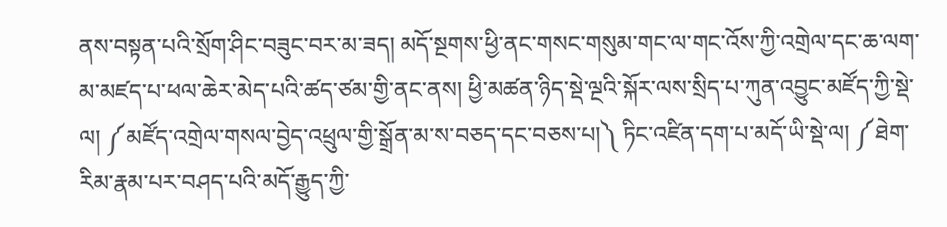ནས་བསྟན་པའི་སྲོག་ཤིང་བཟུང་བར་མ་ཟད། མདོ་སྔགས་ཕྱི་ནང་གསང་གསུམ་གང་ལ་གང་འོས་ཀྱི་འགྲེལ་དང་ཆ་ལག་མ་མཛད་པ་ཕལ་ཆེར་མེད་པའི་ཚད་ཙམ་གྱི་ནང་ནས། ཕྱི་མཚན་ཉིད་སྡེ་ལྔའི་སྐོར་ལས་སྲིད་པ་ཀུན་འབྱུང་མཛོད་ཀྱི་སྡེ་ལ། ༼མཛོད་འགྲེལ་གསལ་བྱེད་འཕྲུལ་གྱི་སྒྲོན་མ་ས་བཅད་དང་བཅས་པ།༽ ཏིང་འཛིན་དག་པ་མདོ་ཡི་སྡེ་ལ། ༼ཐེག་རིམ་རྣམ་པར་བཤད་པའི་མདོ་རྒྱུད་ཀྱི་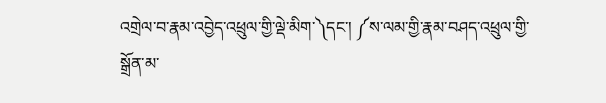འགྲེལ་བ་རྣམ་འབྱེད་འཕྲུལ་གྱི་ལྡེ་མིག་༽དང་། ༼ས་ལམ་གྱི་རྣམ་བཤད་འཕྲུལ་གྱི་སྒྲོན་མ་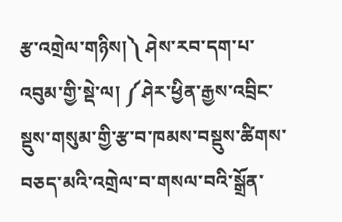རྩ་འགྲེལ་གཉིས།༽ ཤེས་རབ་དག་པ་འབུམ་གྱི་སྡེ་ལ། ༼ཤེར་ཕྱིན་རྒྱས་འབྲིང་སྡུས་གསུམ་གྱི་རྩ་བ་ཁམས་བསྡུས་ཚིགས་བཅད་མའི་འགྲེལ་བ་གསལ་བའི་སྒྲོན་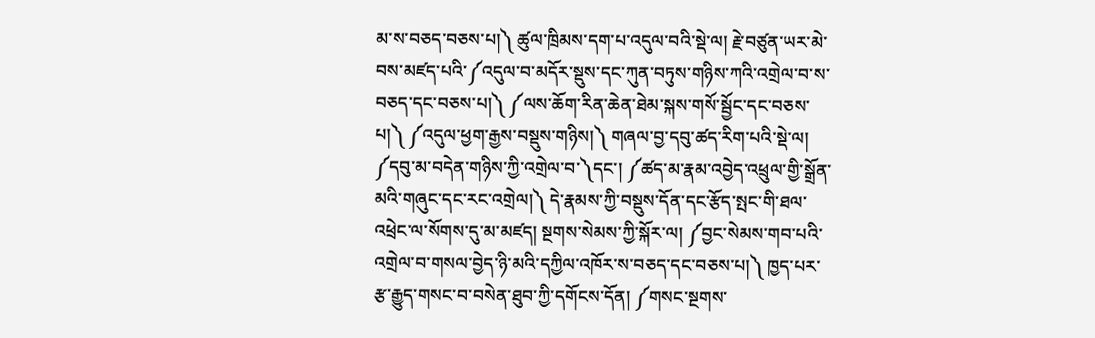མ་ས་བཅད་བཅས་པ།༽ ཚུལ་ཁྲིམས་དག་པ་འདུལ་བའི་སྡེ་ལ། རྗེ་བཙུན་ཡར་མེ་བས་མཛད་པའི་༼འདུལ་བ་མདོར་སྡུས་དང་ཀུན་བཏུས་གཉིས་ཀའི་འགྲེལ་བ་ས་བཅད་དང་བཅས་པ།༽ ༼ལས་ཆོག་རིན་ཆེན་ཐེམ་སྐས་གསོ་སྦྱོང་དང་བཅས་པ།༽ ༼འདུལ་ཕྱག་རྒྱས་བསྡུས་གཉིས།༽ གཞལ་བྱ་དབུ་ཚད་རིག་པའི་སྡེ་ལ། ༼དབུ་མ་བདེན་གཉིས་ཀྱི་འགྲེལ་བ་༽དང་། ༼ཚད་མ་རྣམ་འབྱེད་འཕྲུལ་གྱི་སྒྲོན་མའི་གཞུང་དང་རང་འགྲེལ།༽ དེ་རྣམས་ཀྱི་བསྡུས་དོན་དང་རྩོད་སྤང་གི་ཐལ་འཕྲེང་ལ་སོགས་དུ་མ་མཛད། སྔགས་སེམས་ཀྱི་སྐོར་ལ། ༼བྱང་སེམས་གབ་པའི་འགྲེལ་བ་གསལ་བྱེད་ཉི་མའི་དཀྱིལ་འཁོར་ས་བཅད་དང་བཅས་པ།༽ ཁྱད་པར་རྩ་རྒྱུད་གསང་བ་བསེན་ཐུབ་ཀྱི་དགོངས་དོན། ༼གསང་སྔགས་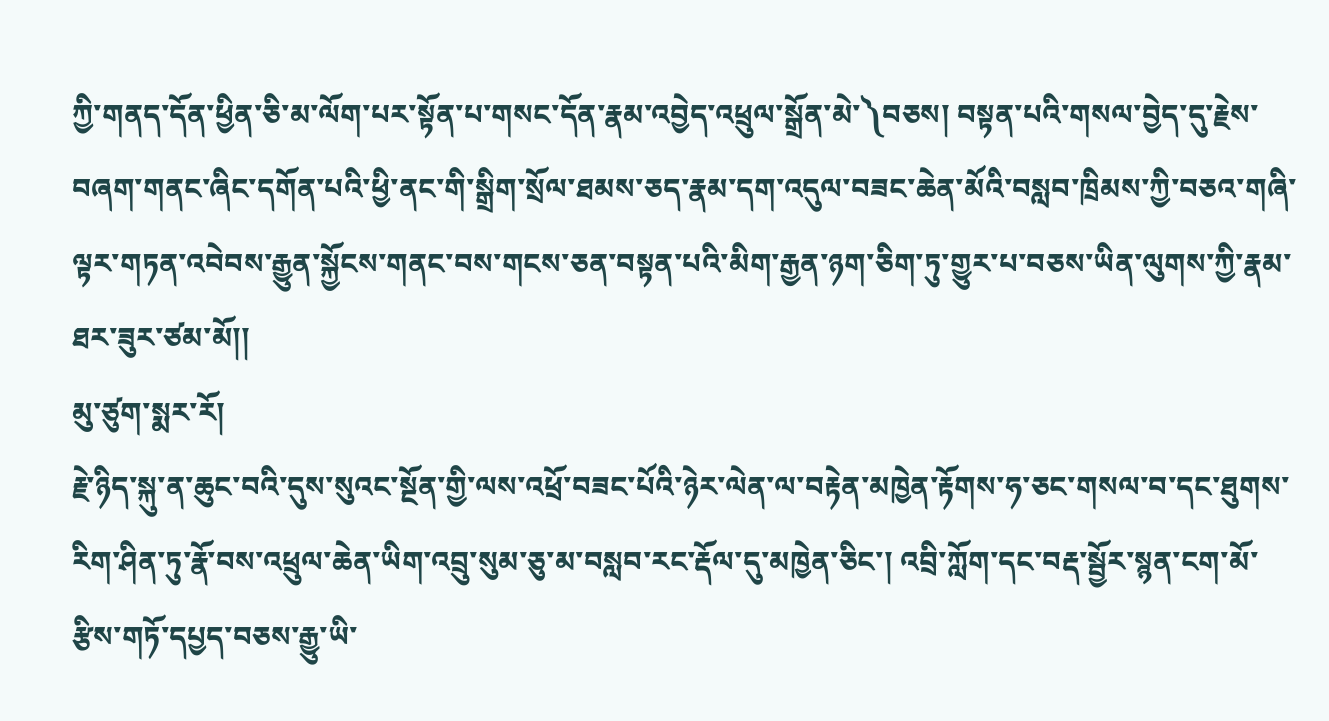ཀྱི་གནད་དོན་ཕྱིན་ཅི་མ་ལོག་པར་སྟོན་པ་གསང་དོན་རྣམ་འབྱེད་འཕྲུལ་སྒྲོན་མེ་༽བཅས། བསྟན་པའི་གསལ་བྱེད་དུ་རྗེས་བཞག་གནང་ཞིང་དགོན་པའི་ཕྱི་ནང་གི་སྒྲིག་སྲོལ་ཐམས་ཅད་རྣམ་དག་འདུལ་བཟང་ཆེན་མོའི་བསླབ་ཁྲིམས་ཀྱི་བཅའ་གཞི་ལྟར་གཏན་འབེབས་རྒྱུན་སྐྱོངས་གནང་བས་གངས་ཅན་བསྟན་པའི་མིག་རྒྱན་ཉག་ཅིག་ཏུ་གྱུར་པ་བཅས་ཡིན་ལུགས་ཀྱི་རྣམ་ཐར་ཟུར་ཙམ་མོ།།
མུ་ཙུག་སྨར་རོ།
རྗེ་ཉིད་སྐུ་ན་ཆུང་བའི་དུས་སུའང་སྔོན་གྱི་ལས་འཕྲོ་བཟང་པོའི་ཉེར་ལེན་ལ་བརྟེན་མཁྱེན་རྟོགས་ཧ་ཅང་གསལ་བ་དང་ཐུགས་རིག་ཤིན་ཏུ་རྣོ་བས་འཕྲུལ་ཆེན་ཡིག་འབྲུ་སུམ་ཅུ་མ་བསླབ་རང་རྡོལ་དུ་མཁྱེན་ཅིང་། འབྲི་ཀློག་དང་བརྡ་སྦྱོར་སྙན་ངག་མོ་རྩིས་གཏོ་དཔྱད་བཅས་རྒྱུ་ཡི་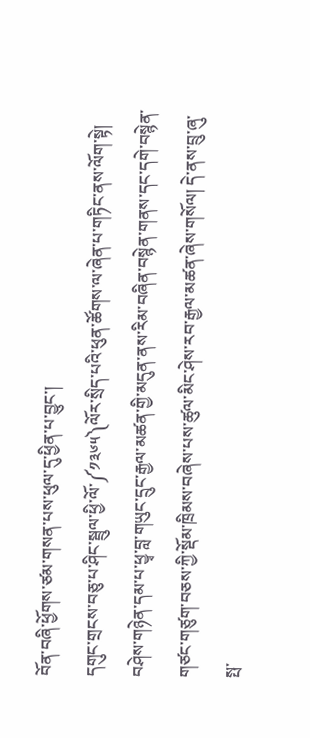བོན་བཞི་ཕྱོགས་ཙམ་གསན་པས་ཕུལ་དུ་ཕྱིན་པ་བྱུང་།
དགུང་གྲངས་བཅུ་པ་ཤིང་སྦྲུལ་ཕྱི་ལོ་༼༡༣༦༥༽ལོར་སྲིད་པའི་ཕུན་ཚོགས་ལ་ཞེན་པ་གཏིང་ནས་ལོག་སྟེ། བཤེས་གཉེན་དམ་པ་ཕྱྭ་བླ་གཡུང་དྲུང་རྒྱལ་མཚན་གྱི་མདུན་ནས་རིམ་བཞིན་བསྙེན་གནས་དང་དགེ་བསྙེན་གཙང་གཙུག་བཅས་ཀྱི་སྡོམ་ཁྲིམས་བཞེས་པས་ཚུལ་མིང་ཤེས་རབ་རྒྱལ་མཚན་ཞེས་གསོལ། དེ་ནས་བྲུ་ཞུ་སྤ་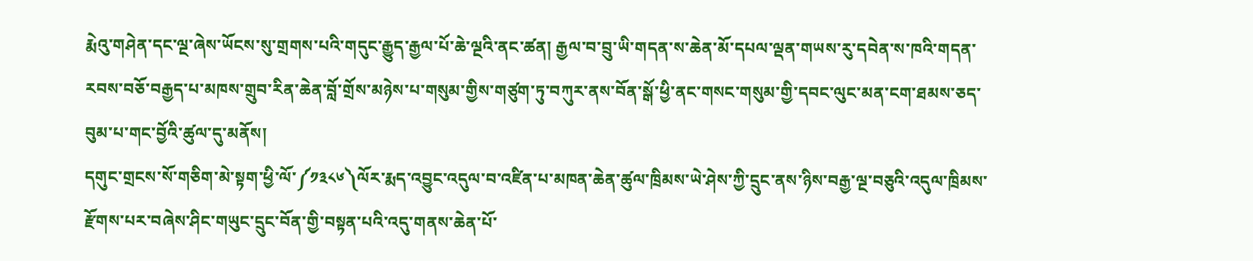རྨེའུ་གཤེན་དང་ལྔ་ཞེས་ཡོངས་སུ་གྲགས་པའི་གདུང་རྒྱུད་རྒྱལ་པོ་ཆེ་ལྔའི་ནང་ཚན། རྒྱལ་བ་བྲུ་ཡི་གདན་ས་ཆེན་མོ་དཔལ་ལྡན་གཡས་རུ་དབེན་ས་ཁའི་གདན་རབས་བཅོ་བརྒྱད་པ་མཁས་གྲུབ་རིན་ཆེན་བློ་གྲོས་མཉེས་པ་གསུམ་གྱིས་གཙུག་ཏུ་བཀུར་ནས་བོན་སྒོ་ཕྱི་ནང་གསང་གསུམ་གྱི་དབང་ལུང་མན་ངག་ཐམས་ཅད་བུམ་པ་གང་བྱོའི་ཚུལ་དུ་མནོས།
དགུང་གྲངས་སོ་གཅིག་མེ་སྟག་ཕྱི་ལོ་༼༡༣༨༦༽ལོར་རྨད་འབྱུང་འདུལ་བ་འཛིན་པ་མཁན་ཆེན་ཚུལ་ཁྲིམས་ཡེ་ཤེས་ཀྱི་དྲུང་ནས་ཉིས་བརྒྱ་ལྔ་བཅུའི་འདུལ་ཁྲིམས་རྫོགས་པར་བཞེས་ཤིང་གཡུང་དྲུང་བོན་གྱི་བསྟན་པའི་འདུ་གནས་ཆེན་པོ་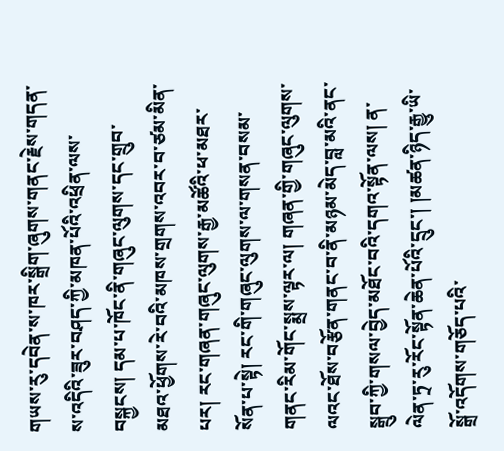གཡས་རུ་དབེན་ས་ཁར་སྒྲིག་ཞུགས་གནང་རྗེས་གདན་ས་འདིའི་ཟུར་བཤད་ཀྱི་མཁན་པོའི་འཕྲིན་ལས་བསྐྱངས། དམ་པ་ཁོང་ནི་གཞུང་ལུགས་དང་གྲུབ་མཐའ་ཕྱོགས་རེ་བའི་མཁས་གྲགས་འབར་བ་ཙམ་མིན་པར། རང་གཞན་གཞུང་ལུགས་རྒྱ་མཚོའི་ཕ་མཐར་སོན་པ་སྟེ། རང་གི་གཞུང་ལུགས་ལ་གསན་བསམ་གནང་རིམ་གོང་སྨྲས་ལྟར་ལ། གཞན་གྱི་གཞུང་ལུགས་ལའང་ཐོས་བརྩོན་གནང་བ་ནི་མཉམ་མེད་བླ་མའི་ནང་སྒྲུབ་ཀྱི་གསལ་བྱེད་མཐོང་བའི་དགའ་སྟོན་ལས། ན་ལེན་ཏྲ་རུ་རོང་སྟོན་ཆེན་པོའི་དྲུང་། །མཚན་ཉིད་རྒྱུ་ཡི་སྒྲོ་འདོགས་གཅོད་པའི་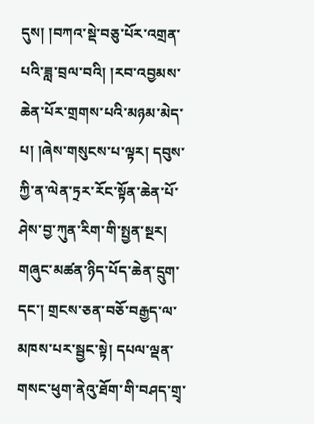དུས། །བཀའ་སྡེ་བཅུ་པོར་འགྲན་པའི་ཟླ་བྲལ་བའི། །རབ་འབྱམས་ཆེན་པོར་གྲགས་པའི་མཉམ་མེད་པ། །ཞེས་གསུངས་པ་ལྟར། དབུས་ཀྱི་ན་ལེན་ཏྲར་རོང་སྟོན་ཆེན་པོ་ཤེས་བྱ་ཀུན་རིག་གི་སྤྱན་སྔར། གཞུང་མཚན་ཉིད་པོད་ཆེན་དྲུག་དང་། གྲངས་ཅན་བཅོ་བརྒྱད་ལ་མཁས་པར་སྦྱང་སྟེ། དཔལ་ལྡན་གསང་ཕུག་ནེའུ་ཐོག་གི་བཤད་གྲྭ་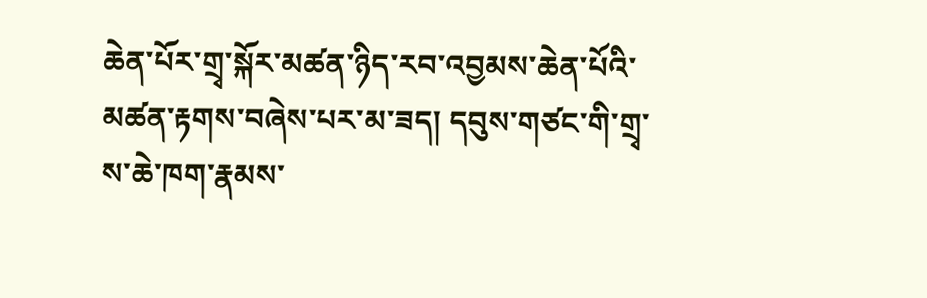ཆེན་པོར་གྲྭ་སྐོར་མཚན་ཉིད་རབ་འབྱམས་ཆེན་པོའི་མཚན་རྟགས་བཞེས་པར་མ་ཟད། དབུས་གཙང་གི་གྲྭ་ས་ཆེ་ཁག་རྣམས་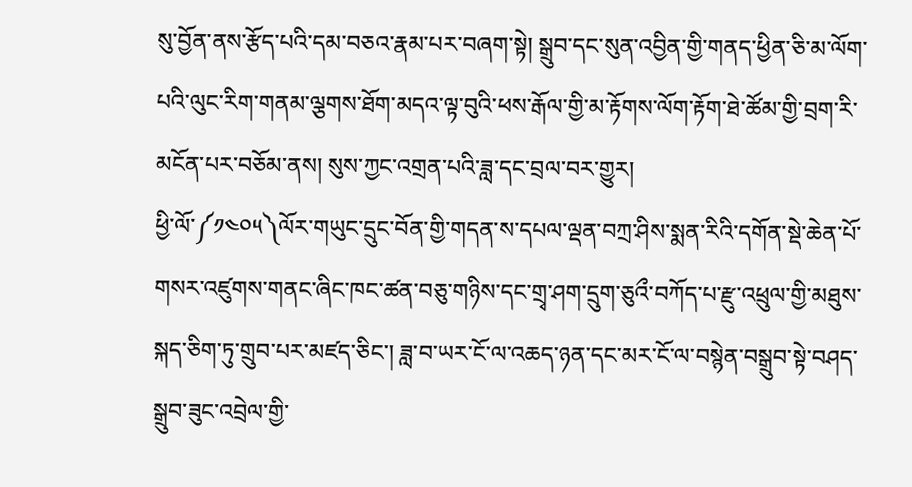སུ་བྱོན་ནས་རྩོད་པའི་དམ་བཅའ་རྣམ་པར་བཞག་སྟེ། སྒྲུབ་དང་སུན་འབྱིན་གྱི་གནད་ཕྱིན་ཅི་མ་ལོག་པའི་ལུང་རིག་གནམ་ལྕགས་ཐོག་མདའ་ལྟ་བུའི་ཕས་རྒོལ་གྱི་མ་རྟོགས་ལོག་རྟོག་ཐེ་ཚོམ་གྱི་བྲག་རི་མངོན་པར་བཅོམ་ནས། སུས་ཀྱང་འགྲན་པའི་ཟླ་དང་བྲལ་བར་གྱུར།
ཕྱི་ལོ་༼༡༤༠༥༽ལོར་གཡུང་དྲུང་བོན་གྱི་གདན་ས་དཔལ་ལྡན་བཀྲ་ཤིས་སྨན་རིའི་དགོན་སྡེ་ཆེན་པོ་གསར་འཛུགས་གནང་ཞིང་ཁང་ཚན་བཅུ་གཉིས་དང་གྲྭ་ཤག་དྲུག་ཅུའྀ་བཀོད་པ་རྫུ་འཕྲུལ་གྱི་མཐུས་སྐད་ཅིག་ཏུ་གྲུབ་པར་མཛད་ཅིང་། ཟླ་བ་ཡར་ངོ་ལ་འཆད་ཉན་དང་མར་ངོ་ལ་བསྙེན་བསྒྲུབ་སྟེ་བཤད་སྒྲུབ་ཟུང་འབྲེལ་གྱི་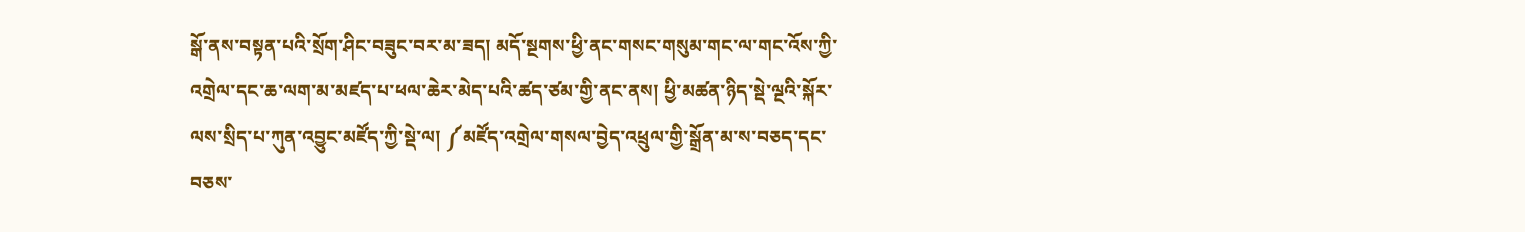སྒོ་ནས་བསྟན་པའི་སྲོག་ཤིང་བཟུང་བར་མ་ཟད། མདོ་སྔགས་ཕྱི་ནང་གསང་གསུམ་གང་ལ་གང་འོས་ཀྱི་འགྲེལ་དང་ཆ་ལག་མ་མཛད་པ་ཕལ་ཆེར་མེད་པའི་ཚད་ཙམ་གྱི་ནང་ནས། ཕྱི་མཚན་ཉིད་སྡེ་ལྔའི་སྐོར་ལས་སྲིད་པ་ཀུན་འབྱུང་མཛོད་ཀྱི་སྡེ་ལ། ༼མཛོད་འགྲེལ་གསལ་བྱེད་འཕྲུལ་གྱི་སྒྲོན་མ་ས་བཅད་དང་བཅས་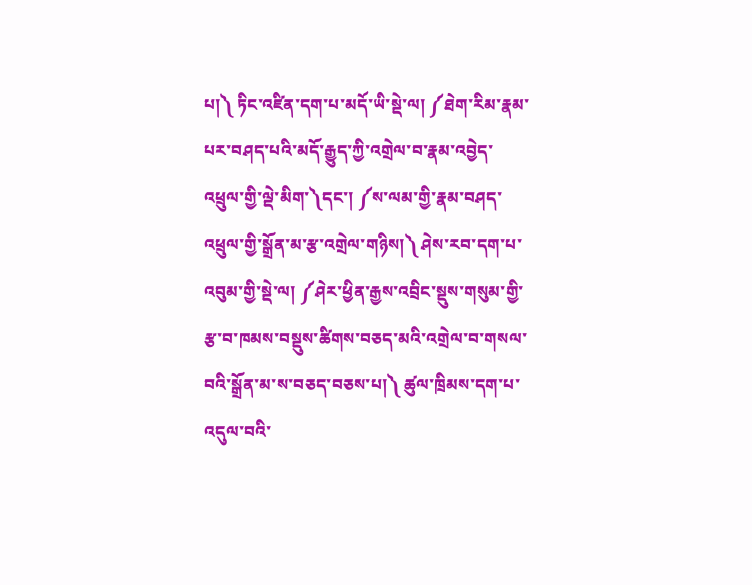པ།༽ ཏིང་འཛིན་དག་པ་མདོ་ཡི་སྡེ་ལ། ༼ཐེག་རིམ་རྣམ་པར་བཤད་པའི་མདོ་རྒྱུད་ཀྱི་འགྲེལ་བ་རྣམ་འབྱེད་འཕྲུལ་གྱི་ལྡེ་མིག་༽དང་། ༼ས་ལམ་གྱི་རྣམ་བཤད་འཕྲུལ་གྱི་སྒྲོན་མ་རྩ་འགྲེལ་གཉིས།༽ ཤེས་རབ་དག་པ་འབུམ་གྱི་སྡེ་ལ། ༼ཤེར་ཕྱིན་རྒྱས་འབྲིང་སྡུས་གསུམ་གྱི་རྩ་བ་ཁམས་བསྡུས་ཚིགས་བཅད་མའི་འགྲེལ་བ་གསལ་བའི་སྒྲོན་མ་ས་བཅད་བཅས་པ།༽ ཚུལ་ཁྲིམས་དག་པ་འདུལ་བའི་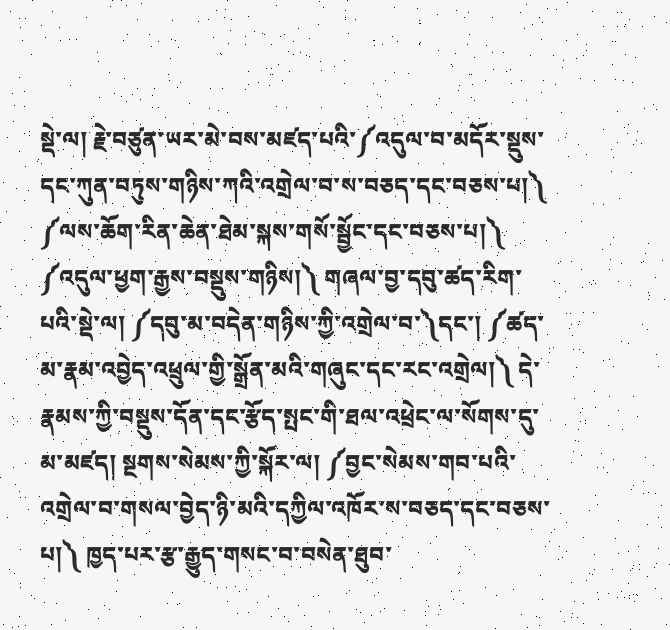སྡེ་ལ། རྗེ་བཙུན་ཡར་མེ་བས་མཛད་པའི་༼འདུལ་བ་མདོར་སྡུས་དང་ཀུན་བཏུས་གཉིས་ཀའི་འགྲེལ་བ་ས་བཅད་དང་བཅས་པ།༽ ༼ལས་ཆོག་རིན་ཆེན་ཐེམ་སྐས་གསོ་སྦྱོང་དང་བཅས་པ།༽ ༼འདུལ་ཕྱག་རྒྱས་བསྡུས་གཉིས།༽ གཞལ་བྱ་དབུ་ཚད་རིག་པའི་སྡེ་ལ། ༼དབུ་མ་བདེན་གཉིས་ཀྱི་འགྲེལ་བ་༽དང་། ༼ཚད་མ་རྣམ་འབྱེད་འཕྲུལ་གྱི་སྒྲོན་མའི་གཞུང་དང་རང་འགྲེལ།༽ དེ་རྣམས་ཀྱི་བསྡུས་དོན་དང་རྩོད་སྤང་གི་ཐལ་འཕྲེང་ལ་སོགས་དུ་མ་མཛད། སྔགས་སེམས་ཀྱི་སྐོར་ལ། ༼བྱང་སེམས་གབ་པའི་འགྲེལ་བ་གསལ་བྱེད་ཉི་མའི་དཀྱིལ་འཁོར་ས་བཅད་དང་བཅས་པ།༽ ཁྱད་པར་རྩ་རྒྱུད་གསང་བ་བསེན་ཐུབ་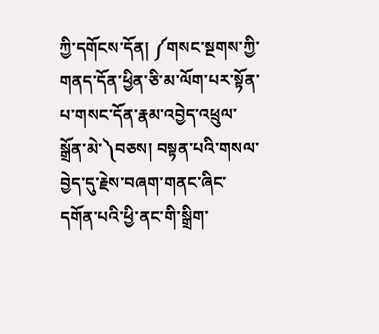ཀྱི་དགོངས་དོན། ༼གསང་སྔགས་ཀྱི་གནད་དོན་ཕྱིན་ཅི་མ་ལོག་པར་སྟོན་པ་གསང་དོན་རྣམ་འབྱེད་འཕྲུལ་སྒྲོན་མེ་༽བཅས། བསྟན་པའི་གསལ་བྱེད་དུ་རྗེས་བཞག་གནང་ཞིང་དགོན་པའི་ཕྱི་ནང་གི་སྒྲིག་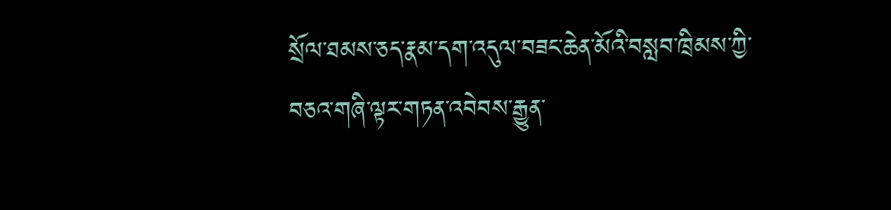སྲོལ་ཐམས་ཅད་རྣམ་དག་འདུལ་བཟང་ཆེན་མོའི་བསླབ་ཁྲིམས་ཀྱི་བཅའ་གཞི་ལྟར་གཏན་འབེབས་རྒྱུན་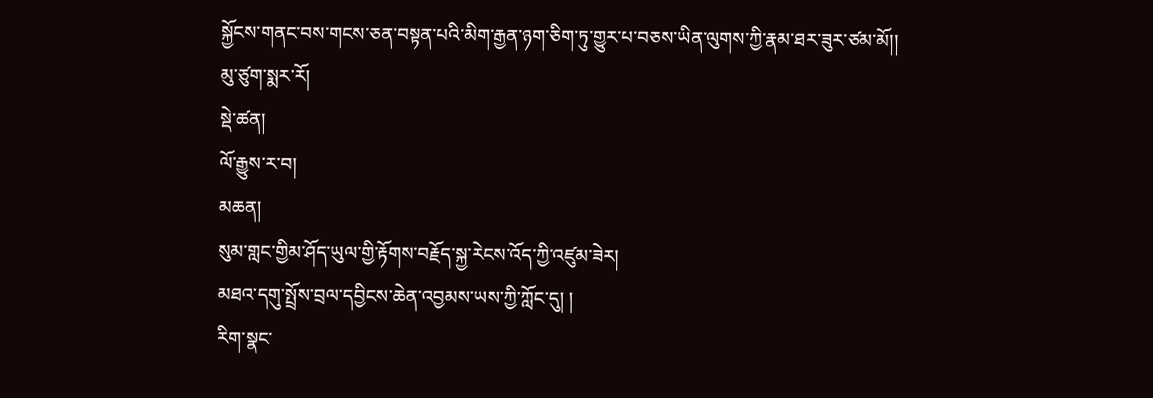སྐྱོངས་གནང་བས་གངས་ཅན་བསྟན་པའི་མིག་རྒྱན་ཉག་ཅིག་ཏུ་གྱུར་པ་བཅས་ཡིན་ལུགས་ཀྱི་རྣམ་ཐར་ཟུར་ཙམ་མོ།།
མུ་ཙུག་སྨར་རོ།
སྡེ་ཚན།
ལོ་རྒྱུས་ར་བ།
མཆན།
སུམ་གླང་གྱིམ་ཤོད་ཡུལ་གྱི་རྟོགས་བརྗོད་སྐྱ་རེངས་འོད་ཀྱི་འཛུམ་ཟེར།
མཐའ་དགུ་སྤྲོས་བྲལ་དབྱིངས་ཆེན་འབྱམས་ཡས་ཀྱི་ཀློང་དུ། །
རིག་སྣང་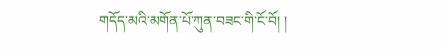གདོད་མའི་མགོན་པོ་ཀུན་བཟང་གི་ངོ་བོ། །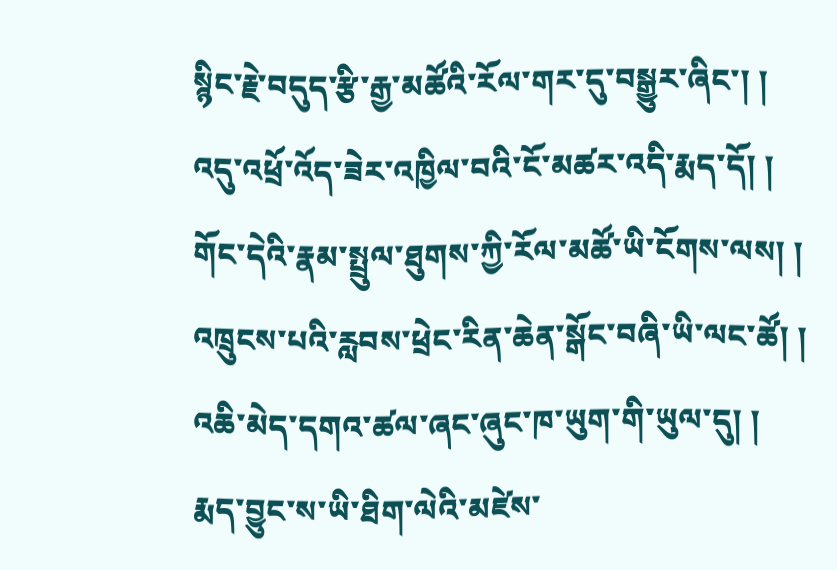སྙིང་རྗེ་བདུད་རྩི་རྒྱ་མཚོའི་རོལ་གར་དུ་བསྒྱུར་ཞིང་། །
འདུ་འཕྲོ་འོད་ཟེར་འཁྱིལ་བའི་ངོ་མཚར་འདི་རྨད་དོ། །
གོང་དེའི་རྣམ་སྤྲུལ་ཐུགས་ཀྱི་རོལ་མཚོ་ཡི་ངོགས་ལས། །
འཁྲུངས་པའི་རླབས་ཕྲེང་རིན་ཆེན་སྒོང་བཞི་ཡི་ལང་ཚོ། །
འཆི་མེད་དགའ་ཚལ་ཞང་ཞུང་ཁ་ཡུག་གི་ཡུལ་དུ། །
རྨད་བྱུང་ས་ཡི་ཐིག་ལེའི་མཛེས་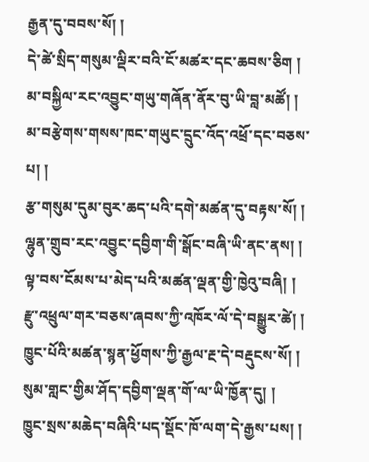རྒྱན་དུ་བབས་སོ། །
དེ་ཚེ་སྲིད་གསུམ་ལྡིར་བའི་ངོ་མཚར་དང་ཆབས་ཅིག །
མ་བསྐྱིལ་རང་འབྱུང་གཡུ་གཞོན་ནོར་བུ་ཡི་བླ་མཚོ། །
མ་བརྩེགས་གསས་ཁང་གཡུང་དྲུང་འོད་འཕྲོ་དང་བཅས་པ། །
རྩ་གསུམ་དུམ་བུར་ཆད་པའི་དགེ་མཚན་དུ་བརྟས་སོ། །
ལྷུན་གྲུབ་རང་འབྱུང་དབྱིག་གི་སྒོང་བཞི་ཡི་ནང་ནས། །
ལྟ་བས་ངོམས་པ་མེད་པའི་མཚན་ལྡན་གྱི་ཁྱེའུ་བཞི། །
རྫུ་འཕྲུལ་གར་བཅས་ཞབས་ཀྱི་འཁོར་ལོ་དེ་བསྒྱུར་ཚེ། །
ཁྱུང་པོའི་མཚན་སྙན་ཕྱོགས་ཀྱི་རྒྱལ་རྔ་དེ་བརྡུངས་སོ། །
སུམ་གླང་གྱིམ་ཤོད་དབྱིག་ལྡན་གོ་ལ་ཡི་ཁྱོན་དུ། །
ཁྱུང་སྲས་མཆེད་བཞིའི་པད་སྡོང་ཁོ་ལག་དེ་རྒྱས་པས། །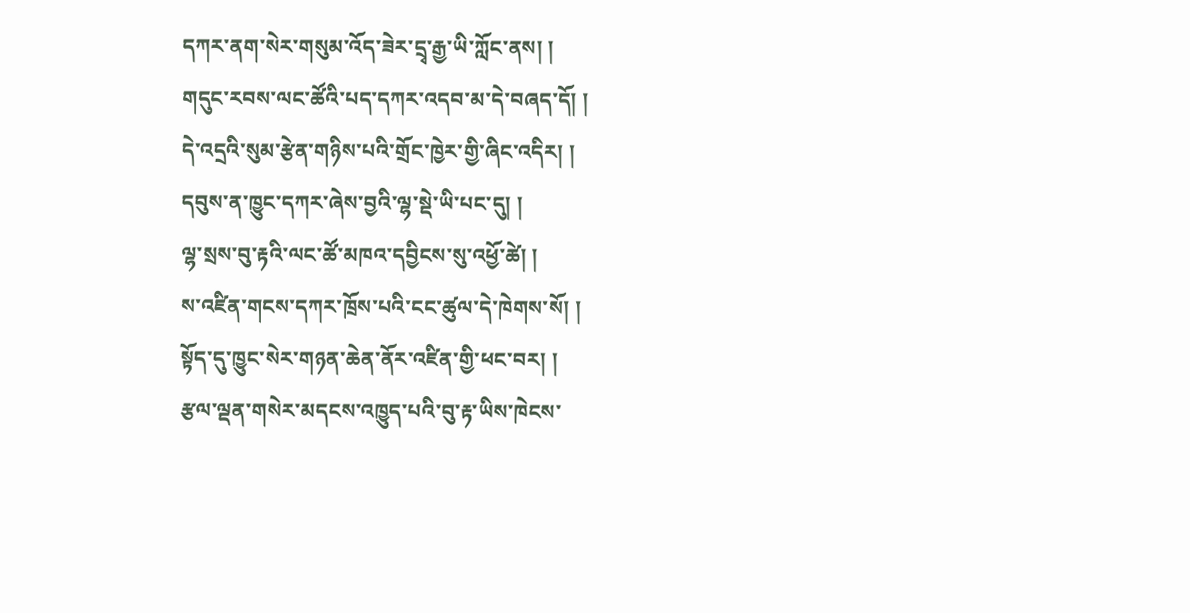དཀར་ནག་སེར་གསུམ་འོད་ཟེར་དྲྭ་རྒྱ་ཡི་ཀློང་ནས། །
གདུང་རབས་ལང་ཚོའི་པད་དཀར་འདབ་མ་དེ་བཞད་དོ། །
དེ་འདྲའི་སུམ་རྩེན་གཉིས་པའི་གྲོང་ཁྱེར་གྱི་ཞིང་འདིར། །
དབུས་ན་ཁྱུང་དཀར་ཞེས་བྱའི་ལྷ་སྡེ་ཡི་པང་དུ། །
ལྷ་སྲས་བུ་རྟའི་ལང་ཚོ་མཁའ་དབྱིངས་སུ་འཕྱོ་ཚེ། །
ས་འཛིན་གངས་དཀར་ཁྲོས་པའི་ངང་ཚུལ་དེ་ཁེགས་སོ། །
སྟོད་དུ་ཁྱུང་སེར་གཉན་ཆེན་ནོར་འཛིན་གྱི་ཕང་བར། །
རྩལ་ལྡན་གསེར་མདངས་འཁྱུད་པའི་བུ་རྟ་ཡིས་ཁེངས་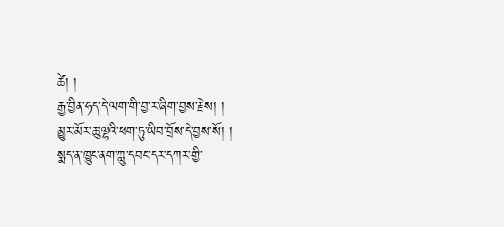ཚེ། །
རྒྱ་བྱིན་ཧད་དེ་ལག་གི་བྱ་ར་ཞིག་བྱས་རྗེས། །
མྱུར་མོར་ཆུ་ལྷའི་ཕག་ཏུ་ཡིབ་བྲོས་དེ་བྱས་སོ། །
སྨད་ན་ཁྱུང་ནག་ཀླུ་དབང་དར་དཀར་གྱི་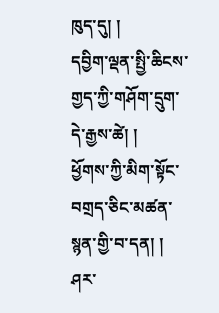ཁུད་དུ། །
དབྱིག་ལྡན་སྤྱི་ཆིངས་གྱད་ཀྱི་གཤོག་དྲུག་དེ་རྒྱས་ཚེ། །
ཕྱོགས་ཀྱི་མིག་སྟོང་བགྲད་ཅིང་མཚན་སྙན་གྱི་བ་དན། །
ཤར་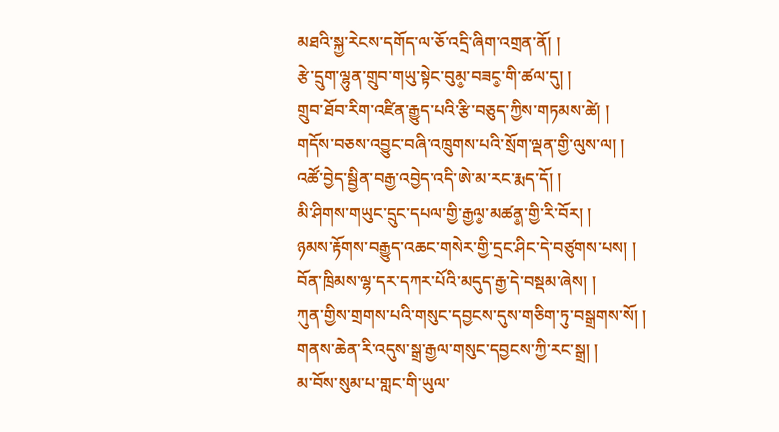མཐའི་སྐྱ་རེངས་དགོད་ལ་ཅོ་འདྲི་ཞིག་འགྲན་ནོ། །
རྩེ་དྲུག་ལྷུན་གྲུབ་གཡུ་སྟེང་བུམ༵་བཟང༵་གི་ཚལ་དུ། །
གྲུབ་ཐོབ་རིག་འཛིན་རྒྱུད་པའི་རྩི་བཅུད་ཀྱིས་གཏམས་ཚེ། །
གདོས་བཅས་འབྱུང་བཞི་འཁྲུགས་པའི་སྲོག་ལྡན་གྱི་ལུས་ལ། །
འཚོ་བྱེད་སྦྱིན་བརྒྱ་འབྱེད་འདི་ཨེ་མ་རང་རྨད་དོ། །
མི་ཤིགས་གཡུང་དྲུང་དཔལ་གྱི་རྒྱལ༵་མཚན༵་གྱི་རི་བོར། །
ཉམས་རྟོགས་བརྒྱུད་འཆང་གསེར་གྱི་དྲང་ཤིང་དེ་བཙུགས་པས། །
བོན་ཁྲིམས་ལྷ་དར་དཀར་པོའི་མདུད་རྒྱ་དེ་བསྡམ་ཞེས། །
ཀུན་གྱིས་གྲགས་པའི་གསུང་དབྱངས་དུས་གཅིག་ཏུ་བསྒྲགས་སོ། །
གནས་ཆེན་རི་འདུས་སྒྲ་རྒྱལ་གསུང་དབྱངས་ཀྱི་རང་སྒྲ། །
མ་བོས་སུམ་པ་གླང་གི་ཡུལ་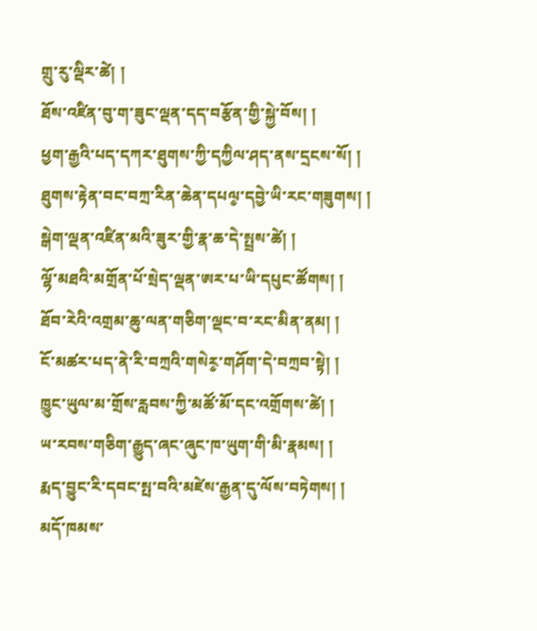གྲུ་རུ་ལྡིར་ཚེ། །
ཐོས་འཛིན་བུ་ག་ཟུང་ལྡན་དད་བརྩོན་གྱི་སྐྱེ་བོས། །
ཕྱག་རྒྱའི་པད་དཀར་ཐུགས་ཀྱི་དཀྱིལ་ཤད་ནས་དྲངས་སོ། །
ཐུགས་རྟེན་བང་བཀྲ་རིན་ཆེན་དཔལ༵་དབྱེ་ཡི་རང་གཟུགས། །
སྒེག་ལྡན་འཛིན་མའི་ཟུར་གྱི་རྣ་ཆ་དེ་སྤྲས་ཚེ། །
ལྷོ་མཐའི་མགྲོན་པོ་སྲེད་ལྡན་ཨར་པ་ཡི་དཔུང་ཚོགས། །
ཐོབ་རེའི་འགྲམ་ཆུ་ལན་གཅིག་ལྡང་བ་རང་མིན་ནམ། །
ངོ་མཚར་པད་ནེ་རི་བཀྲའི་གསེར༵་གཤོག་དེ་བཀྲབ་སྟེ། །
ཁྱུང་ཡུལ་མ་གྲོས་རླབས་ཀྱི་མཚོ་མོ་དང་འགྲོགས་ཚེ། །
ཡ་རབས་གཅིག་རྒྱུད་ཞང་ཞུང་ཁ་ཡུག་གི་མི་རྣམས། །
རྨད་བྱུང་རི་དབང་སྤ་བའི་མཛེས་རྒྱན་དུ་ལོས་བཏེགས། །
མདོ་ཁམས་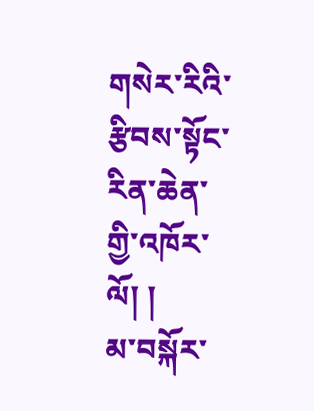གསེར་རིའི་རྩིབས་སྟོང་རིན་ཆེན་གྱི་འཁོར་ལོ། །
མ་བསྐོར་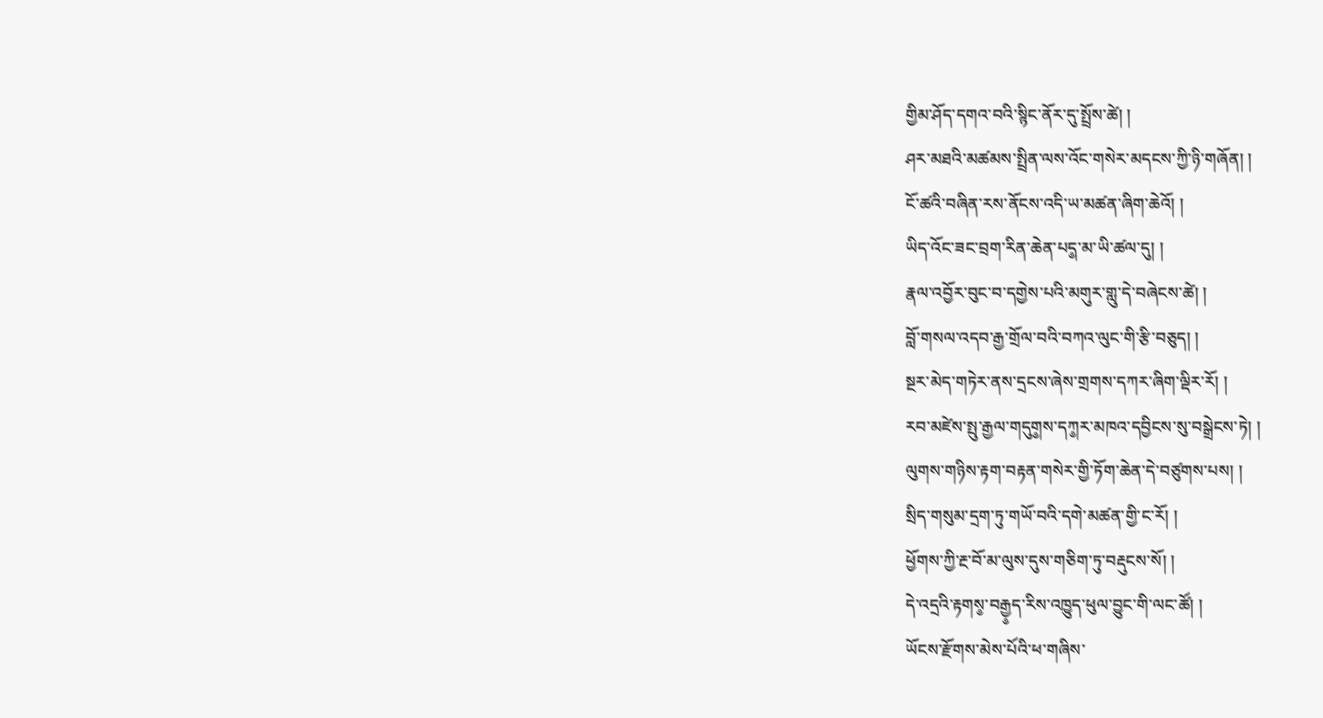གྱིམ་ཤོད་དགའ་བའི་སྙིང་ནོར་དུ་སྤྲོས་ཚེ། །
ཤར་མཐའི་མཚམས་སྤྲིན་ལས་འོང་གསེར་མདངས་ཀྱི་ཉི་གཞོན། །
ངོ་ཚའི་བཞིན་རས་ནོངས་འདི་ཡ་མཚན་ཞིག་ཆེའོ། །
ཡིད་འོང་ཟང་བྲག་རིན་ཆེན་པད༵་མ་ཡི་ཚལ་དུ། །
རྣལ་འབྱོར་བུང་བ་དགྱེས་པའི་མགུར་གླུ་དེ་བཞེངས་ཚེ། །
བློ་གསལ་འདབ་རྒྱ་གྲོལ་བའི་བཀའ་ལུང་གི་རྩི་བཅུད། །
སྔར་མེད་གཏེར་ནས་དྲངས་ཞེས་གྲགས་དཀར་ཞིག་ལྡིར་རོ། །
རབ་མཛེས་སྤུ་རྒྱལ་གདུག༵ས་དཀ༵ར་མཁའ་དབྱིངས་སུ་བསྒྲེངས་ཏེ། །
ལུགས་གཉིས་རྟག་བརྟན་གསེར་གྱི་ཏོག་ཆེན་དེ་བཙུགས་པས། །
སྲིད་གསུམ་དྲག་ཏུ་གཡོ་བའི་དགེ་མཚན་གྱི་ང་རོ། །
ཕྱོགས་ཀྱི་རྔ་བོ་མ་ལུས་དུས་གཅིག་ཏུ་བརྡུངས་སོ། །
དེ་འདྲའི་རྟགས༵་བརྒྱ༵ད་རིས་འཁྱུད་ཕུལ་བྱུང་གི་ལང་ཚོ། །
ཡོངས་རྫོགས་མེས་པོའི་ཕ་གཞིས་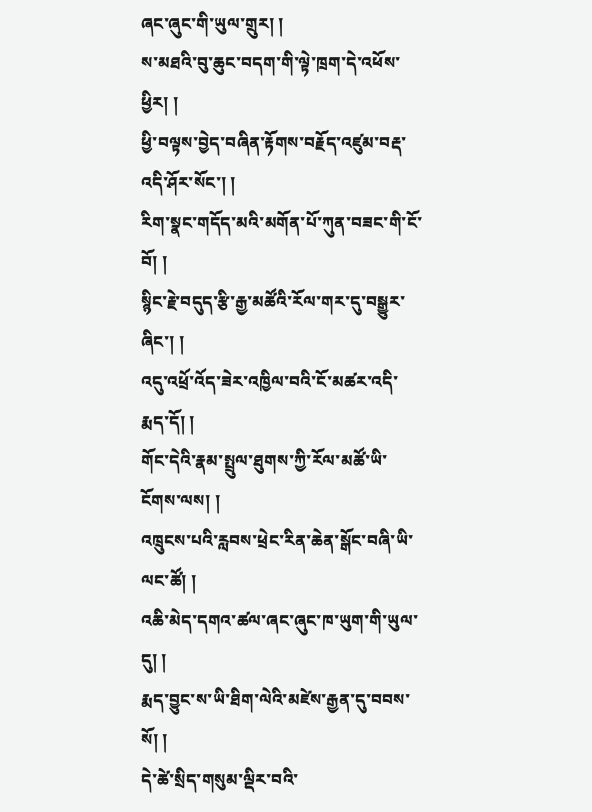ཞང་ཞུང་གི་ཡུལ་གྲུར། །
ས་མཐའི་བུ་ཆུང་བདག་གི་ལྟེ་ཁྲག་དེ་འཕོས་ཕྱིར། །
ཕྱི་བལྟས་བྱེད་བཞིན་རྟོགས་བརྗོད་འཛུམ་བརྡ་འདི་ཤོར་སོང་། །
རིག་སྣང་གདོད་མའི་མགོན་པོ་ཀུན་བཟང་གི་ངོ་བོ། །
སྙིང་རྗེ་བདུད་རྩི་རྒྱ་མཚོའི་རོལ་གར་དུ་བསྒྱུར་ཞིང་། །
འདུ་འཕྲོ་འོད་ཟེར་འཁྱིལ་བའི་ངོ་མཚར་འདི་རྨད་དོ། །
གོང་དེའི་རྣམ་སྤྲུལ་ཐུགས་ཀྱི་རོལ་མཚོ་ཡི་ངོགས་ལས། །
འཁྲུངས་པའི་རླབས་ཕྲེང་རིན་ཆེན་སྒོང་བཞི་ཡི་ལང་ཚོ། །
འཆི་མེད་དགའ་ཚལ་ཞང་ཞུང་ཁ་ཡུག་གི་ཡུལ་དུ། །
རྨད་བྱུང་ས་ཡི་ཐིག་ལེའི་མཛེས་རྒྱན་དུ་བབས་སོ། །
དེ་ཚེ་སྲིད་གསུམ་ལྡིར་བའི་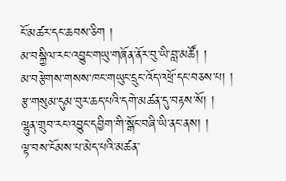ངོ་མཚར་དང་ཆབས་ཅིག །
མ་བསྐྱིལ་རང་འབྱུང་གཡུ་གཞོན་ནོར་བུ་ཡི་བླ་མཚོ། །
མ་བརྩེགས་གསས་ཁང་གཡུང་དྲུང་འོད་འཕྲོ་དང་བཅས་པ། །
རྩ་གསུམ་དུམ་བུར་ཆད་པའི་དགེ་མཚན་དུ་བརྟས་སོ། །
ལྷུན་གྲུབ་རང་འབྱུང་དབྱིག་གི་སྒོང་བཞི་ཡི་ནང་ནས། །
ལྟ་བས་ངོམས་པ་མེད་པའི་མཚན་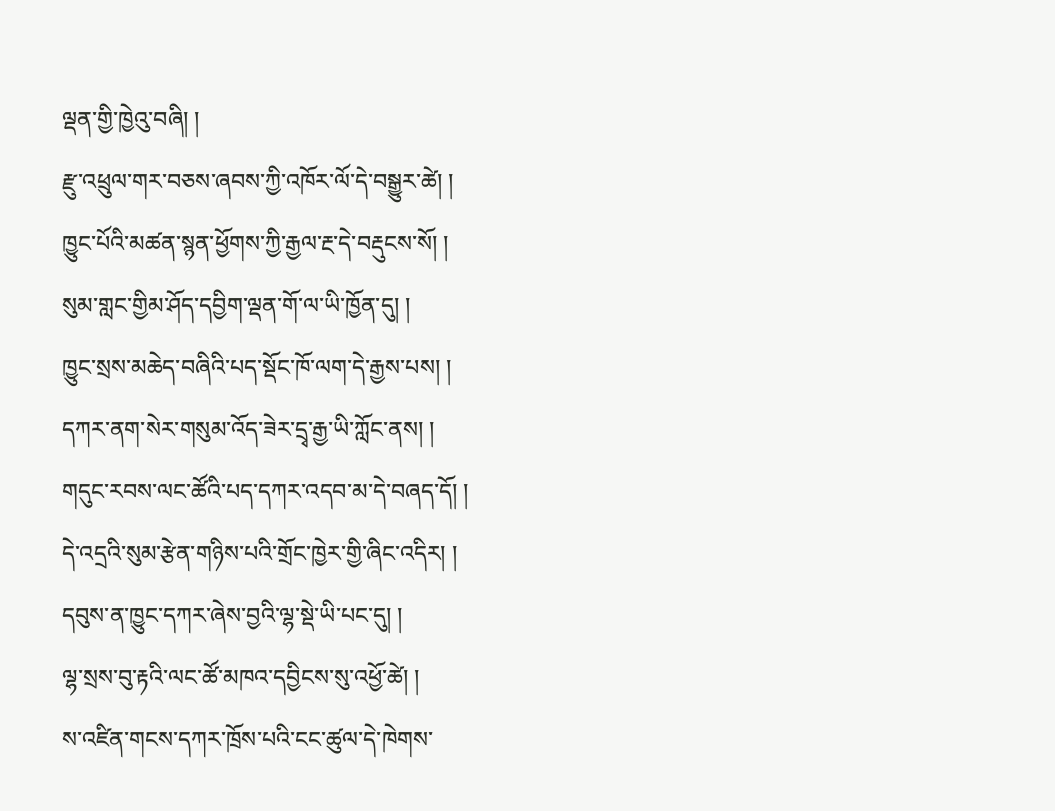ལྡན་གྱི་ཁྱེའུ་བཞི། །
རྫུ་འཕྲུལ་གར་བཅས་ཞབས་ཀྱི་འཁོར་ལོ་དེ་བསྒྱུར་ཚེ། །
ཁྱུང་པོའི་མཚན་སྙན་ཕྱོགས་ཀྱི་རྒྱལ་རྔ་དེ་བརྡུངས་སོ། །
སུམ་གླང་གྱིམ་ཤོད་དབྱིག་ལྡན་གོ་ལ་ཡི་ཁྱོན་དུ། །
ཁྱུང་སྲས་མཆེད་བཞིའི་པད་སྡོང་ཁོ་ལག་དེ་རྒྱས་པས། །
དཀར་ནག་སེར་གསུམ་འོད་ཟེར་དྲྭ་རྒྱ་ཡི་ཀློང་ནས། །
གདུང་རབས་ལང་ཚོའི་པད་དཀར་འདབ་མ་དེ་བཞད་དོ། །
དེ་འདྲའི་སུམ་རྩེན་གཉིས་པའི་གྲོང་ཁྱེར་གྱི་ཞིང་འདིར། །
དབུས་ན་ཁྱུང་དཀར་ཞེས་བྱའི་ལྷ་སྡེ་ཡི་པང་དུ། །
ལྷ་སྲས་བུ་རྟའི་ལང་ཚོ་མཁའ་དབྱིངས་སུ་འཕྱོ་ཚེ། །
ས་འཛིན་གངས་དཀར་ཁྲོས་པའི་ངང་ཚུལ་དེ་ཁེགས་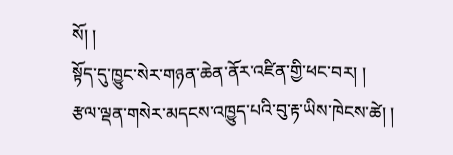སོ། །
སྟོད་དུ་ཁྱུང་སེར་གཉན་ཆེན་ནོར་འཛིན་གྱི་ཕང་བར། །
རྩལ་ལྡན་གསེར་མདངས་འཁྱུད་པའི་བུ་རྟ་ཡིས་ཁེངས་ཚེ། །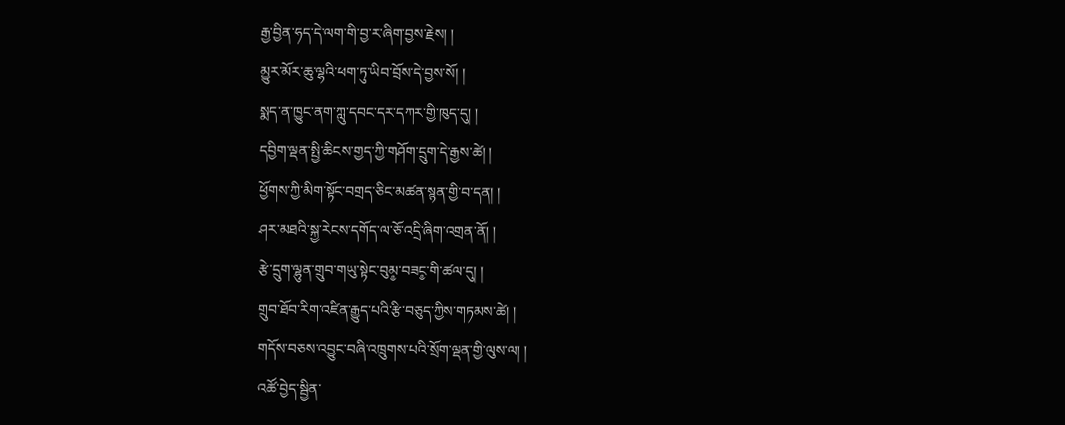རྒྱ་བྱིན་ཧད་དེ་ལག་གི་བྱ་ར་ཞིག་བྱས་རྗེས། །
མྱུར་མོར་ཆུ་ལྷའི་ཕག་ཏུ་ཡིབ་བྲོས་དེ་བྱས་སོ། །
སྨད་ན་ཁྱུང་ནག་ཀླུ་དབང་དར་དཀར་གྱི་ཁུད་དུ། །
དབྱིག་ལྡན་སྤྱི་ཆིངས་གྱད་ཀྱི་གཤོག་དྲུག་དེ་རྒྱས་ཚེ། །
ཕྱོགས་ཀྱི་མིག་སྟོང་བགྲད་ཅིང་མཚན་སྙན་གྱི་བ་དན། །
ཤར་མཐའི་སྐྱ་རེངས་དགོད་ལ་ཅོ་འདྲི་ཞིག་འགྲན་ནོ། །
རྩེ་དྲུག་ལྷུན་གྲུབ་གཡུ་སྟེང་བུམ༵་བཟང༵་གི་ཚལ་དུ། །
གྲུབ་ཐོབ་རིག་འཛིན་རྒྱུད་པའི་རྩི་བཅུད་ཀྱིས་གཏམས་ཚེ། །
གདོས་བཅས་འབྱུང་བཞི་འཁྲུགས་པའི་སྲོག་ལྡན་གྱི་ལུས་ལ། །
འཚོ་བྱེད་སྦྱིན་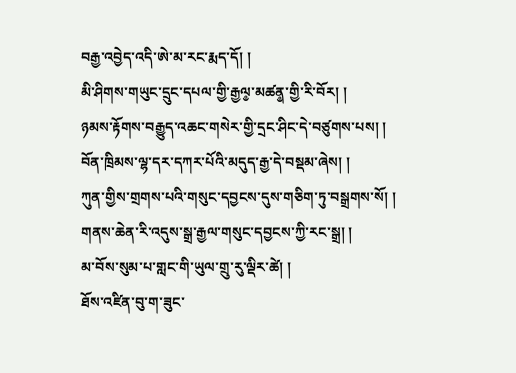བརྒྱ་འབྱེད་འདི་ཨེ་མ་རང་རྨད་དོ། །
མི་ཤིགས་གཡུང་དྲུང་དཔལ་གྱི་རྒྱལ༵་མཚན༵་གྱི་རི་བོར། །
ཉམས་རྟོགས་བརྒྱུད་འཆང་གསེར་གྱི་དྲང་ཤིང་དེ་བཙུགས་པས། །
བོན་ཁྲིམས་ལྷ་དར་དཀར་པོའི་མདུད་རྒྱ་དེ་བསྡམ་ཞེས། །
ཀུན་གྱིས་གྲགས་པའི་གསུང་དབྱངས་དུས་གཅིག་ཏུ་བསྒྲགས་སོ། །
གནས་ཆེན་རི་འདུས་སྒྲ་རྒྱལ་གསུང་དབྱངས་ཀྱི་རང་སྒྲ། །
མ་བོས་སུམ་པ་གླང་གི་ཡུལ་གྲུ་རུ་ལྡིར་ཚེ། །
ཐོས་འཛིན་བུ་ག་ཟུང་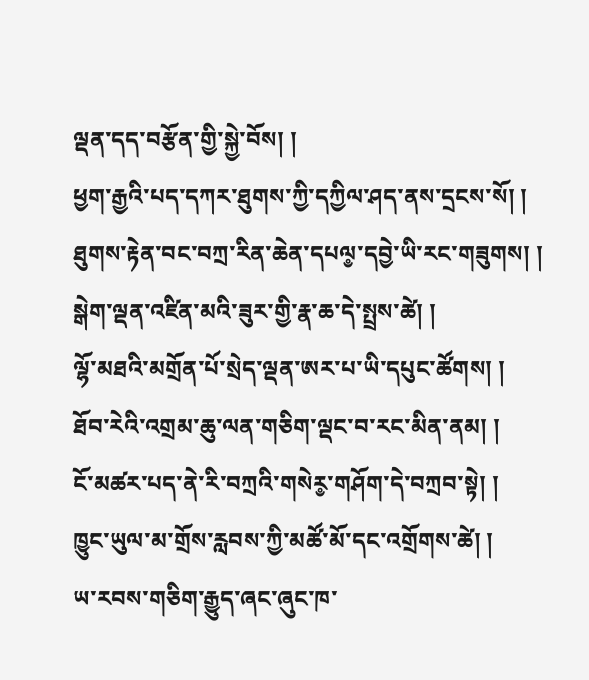ལྡན་དད་བརྩོན་གྱི་སྐྱེ་བོས། །
ཕྱག་རྒྱའི་པད་དཀར་ཐུགས་ཀྱི་དཀྱིལ་ཤད་ནས་དྲངས་སོ། །
ཐུགས་རྟེན་བང་བཀྲ་རིན་ཆེན་དཔལ༵་དབྱེ་ཡི་རང་གཟུགས། །
སྒེག་ལྡན་འཛིན་མའི་ཟུར་གྱི་རྣ་ཆ་དེ་སྤྲས་ཚེ། །
ལྷོ་མཐའི་མགྲོན་པོ་སྲེད་ལྡན་ཨར་པ་ཡི་དཔུང་ཚོགས། །
ཐོབ་རེའི་འགྲམ་ཆུ་ལན་གཅིག་ལྡང་བ་རང་མིན་ནམ། །
ངོ་མཚར་པད་ནེ་རི་བཀྲའི་གསེར༵་གཤོག་དེ་བཀྲབ་སྟེ། །
ཁྱུང་ཡུལ་མ་གྲོས་རླབས་ཀྱི་མཚོ་མོ་དང་འགྲོགས་ཚེ། །
ཡ་རབས་གཅིག་རྒྱུད་ཞང་ཞུང་ཁ་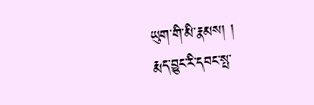ཡུག་གི་མི་རྣམས། །
རྨད་བྱུང་རི་དབང་སྤ་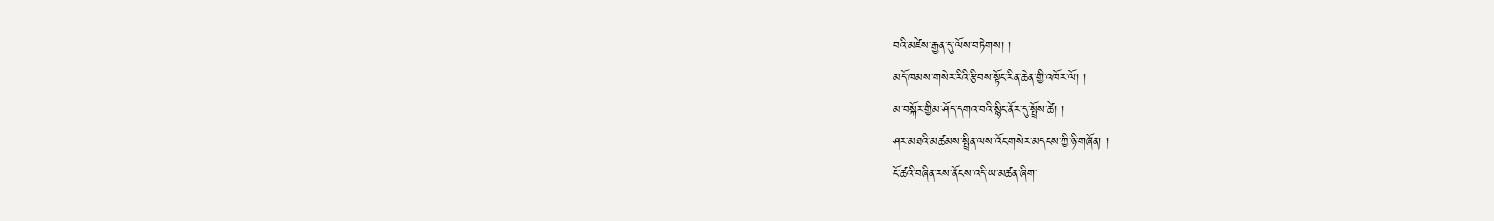བའི་མཛེས་རྒྱན་དུ་ལོས་བཏེགས། །
མདོ་ཁམས་གསེར་རིའི་རྩིབས་སྟོང་རིན་ཆེན་གྱི་འཁོར་ལོ། །
མ་བསྐོར་གྱིམ་ཤོད་དགའ་བའི་སྙིང་ནོར་དུ་སྤྲོས་ཚེ། །
ཤར་མཐའི་མཚམས་སྤྲིན་ལས་འོང་གསེར་མདངས་ཀྱི་ཉི་གཞོན། །
ངོ་ཚའི་བཞིན་རས་ནོངས་འདི་ཡ་མཚན་ཞིག་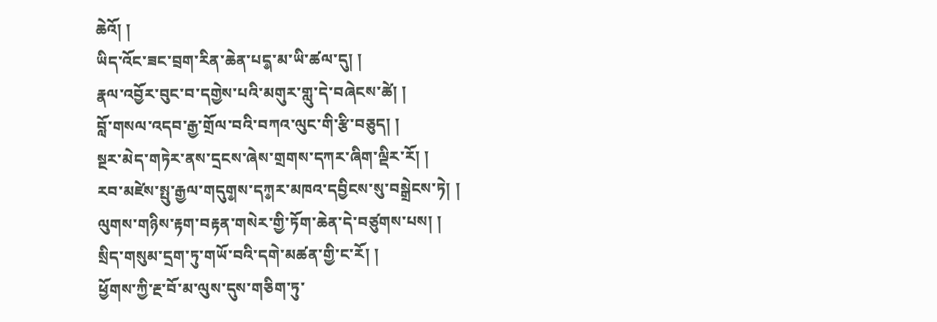ཆེའོ། །
ཡིད་འོང་ཟང་བྲག་རིན་ཆེན་པད༵་མ་ཡི་ཚལ་དུ། །
རྣལ་འབྱོར་བུང་བ་དགྱེས་པའི་མགུར་གླུ་དེ་བཞེངས་ཚེ། །
བློ་གསལ་འདབ་རྒྱ་གྲོལ་བའི་བཀའ་ལུང་གི་རྩི་བཅུད། །
སྔར་མེད་གཏེར་ནས་དྲངས་ཞེས་གྲགས་དཀར་ཞིག་ལྡིར་རོ། །
རབ་མཛེས་སྤུ་རྒྱལ་གདུག༵ས་དཀ༵ར་མཁའ་དབྱིངས་སུ་བསྒྲེངས་ཏེ། །
ལུགས་གཉིས་རྟག་བརྟན་གསེར་གྱི་ཏོག་ཆེན་དེ་བཙུགས་པས། །
སྲིད་གསུམ་དྲག་ཏུ་གཡོ་བའི་དགེ་མཚན་གྱི་ང་རོ། །
ཕྱོགས་ཀྱི་རྔ་བོ་མ་ལུས་དུས་གཅིག་ཏུ་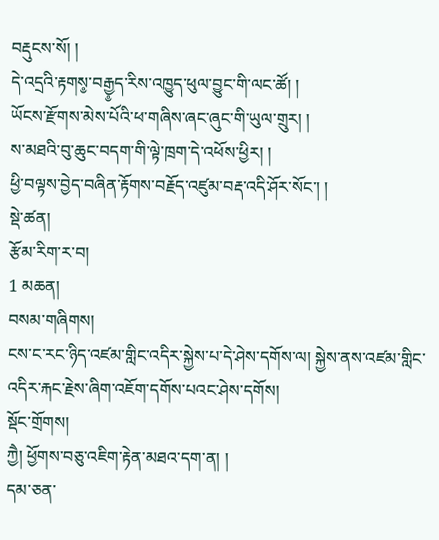བརྡུངས་སོ། །
དེ་འདྲའི་རྟགས༵་བརྒྱ༵ད་རིས་འཁྱུད་ཕུལ་བྱུང་གི་ལང་ཚོ། །
ཡོངས་རྫོགས་མེས་པོའི་ཕ་གཞིས་ཞང་ཞུང་གི་ཡུལ་གྲུར། །
ས་མཐའི་བུ་ཆུང་བདག་གི་ལྟེ་ཁྲག་དེ་འཕོས་ཕྱིར། །
ཕྱི་བལྟས་བྱེད་བཞིན་རྟོགས་བརྗོད་འཛུམ་བརྡ་འདི་ཤོར་སོང་། །
སྡེ་ཚན།
རྩོམ་རིག་ར་བ།
1 མཆན།
བསམ་གཞིགས།
ངས་ང་རང་ཉིད་འཛམ་གླིང་འདིར་སྐྱེས་པ་དེ་ཤེས་དགོས་ལ། སྐྱེས་ནས་འཛམ་གླིང་འདིར་རྐང་རྗེས་ཞིག་འཇོག་དགོས་པའང་ཤེས་དགོས།
སྡོང་གྲོགས།
ཀྱཻ། ཕྱོགས་བཅུ་འཇིག་རྟེན་མཐའ་དག་ན། །
དམ་ཅན་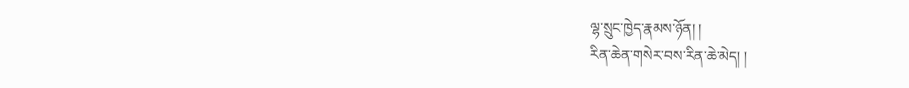ལྷ་སྲུང་ཁྱེད་རྣམས་ཉོན། །
རིན་ཆེན་གསེར་བས་རིན་ཆེ་མེད། །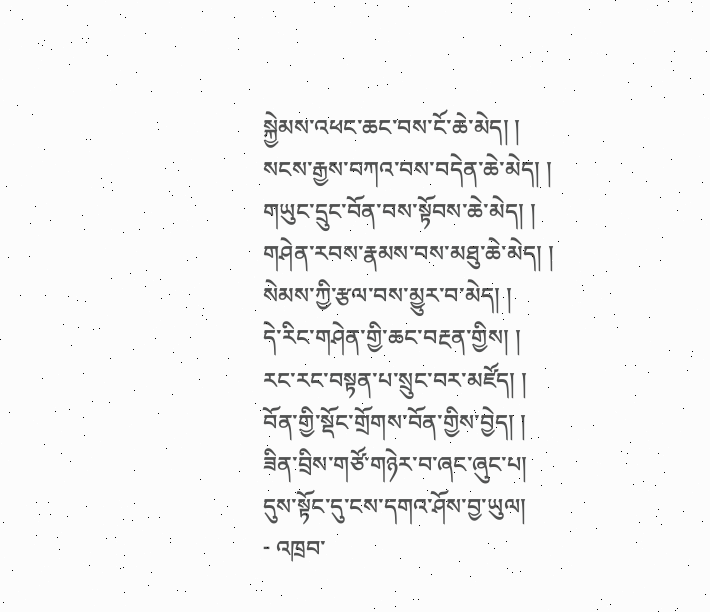སྐྱེམས་འཕང་ཆང་བས་ངོ་ཆེ་མེད། །
སངས་རྒྱས་བཀའ་བས་བདེན་ཆེ་མེད། །
གཡུང་དྲུང་བོན་བས་སྟོབས་ཆེ་མེད། །
གཤེན་རབས་རྣམས་བས་མཐུ་ཆེ་མེད། །
སེམས་ཀྱི་རྩལ་བས་མྱུར་བ་མེད། །
དེ་རིང་གཤེན་གྱི་ཆང་བརྔན་གྱིས། །
རང་རང་བསྟན་པ་སྲུང་བར་མཛོད། །
བོན་གྱི་སྡོང་གྲོགས་བོན་གྱིས་བྱེད། །
ཟིན་བྲིས་གཙོ་གཉེར་བ་ཞང་ཞུང་པ།
དུས་སྟོང་དུ་ངས་དགའ་ཤོས་བྱ་ཡུལ།
- འཁྲབ་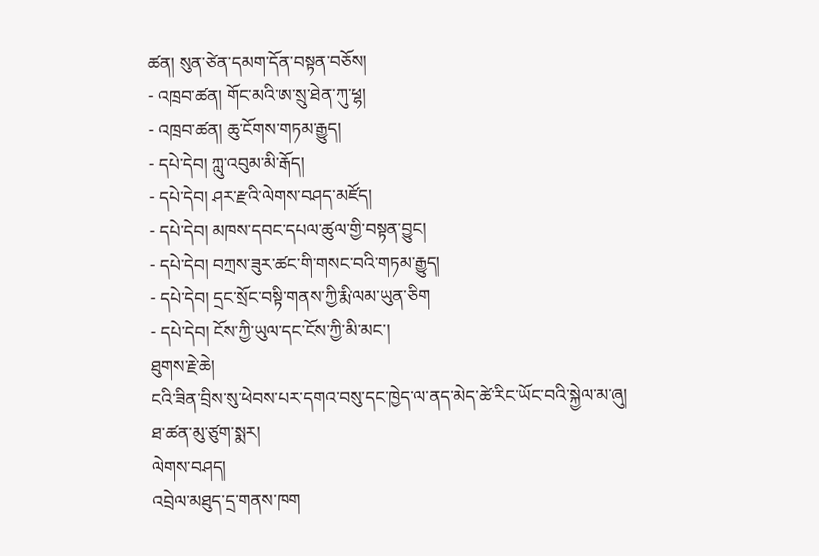ཚན། སུན་ཙེན་དམག་དོན་བསྟན་བཅོས།
- འཁྲབ་ཚན། གོང་མའི་ཨ་སྲུ་ཐེན་ཀུ་ཕྷ།
- འཁྲབ་ཚན། ཆུ་ངོགས་གཏམ་རྒྱུད།
- དཔེ་དེབ། ཀླུ་འབུམ་མི་རྒོད།
- དཔེ་དེབ། ཤར་རྫའི་ལེགས་བཤད་མཛོད།
- དཔེ་དེབ། མཁས་དབང་དཔལ་ཚུལ་གྱི་བསྟན་བྱུང།
- དཔེ་དེབ། བཀྲས་ཟུར་ཚང་གི་གསང་བའི་གཏམ་རྒྱུད།
- དཔེ་དེབ། དྲང་སྲོང་བསྟི་གནས་ཀྱི་རྨི་ལམ་ཡུན་ཅིག
- དཔེ་དེབ། ངོས་ཀྱི་ཡུལ་དང་ངོས་ཀྱི་མི་མང་།
ཐུགས་རྗེ་ཆེ།
ངའི་ཟིན་བྲིས་སུ་ཕེབས་པར་དགའ་བསུ་དང་ཁྱེད་ལ་ནད་མེད་ཚེ་རིང་ཡོང་བའི་སྐྱེལ་མ་ཞུ། ཐ་ཚན་མུ་ཙུག་སྨར།
ལེགས་བཤད།
འབྲེལ་མཐུད་དྲ་གནས་ཁག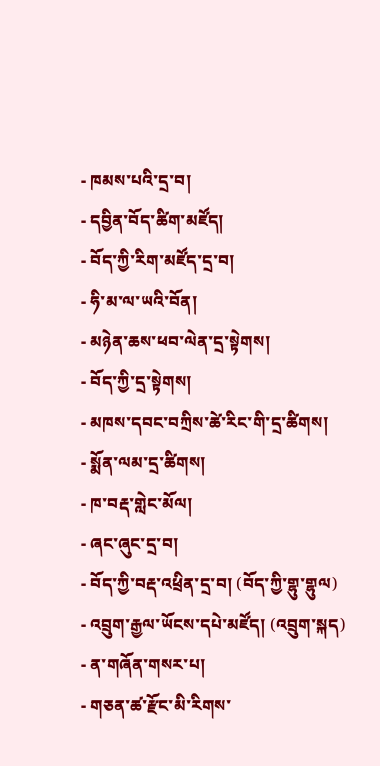- ཁམས་པའི་དྲ་བ།
- དབྱིན་བོད་ཚིག་མཛོད།
- བོད་ཀྱི་རིག་མཛོད་དྲ་བ།
- ཧི་མ་ལ་ཡའི་བོན།
- མཉེན་ཆས་ཕབ་ལེན་དྲ་སྟེགས།
- བོད་ཀྱི་དྲ་སྟེགས།
- མཁས་དབང་བཀྲིས་ཚེ་རིང་གི་དྲ་ཚིགས།
- སྨོན་ལམ་དྲ་ཚིགས།
- ཁ་བརྡ་གླེང་མོལ།
- ཞང་ཞུང་དྲ་བ།
- བོད་ཀྱི་བརྡ་འཕྲིན་དྲ་བ། (བོད་ཀྱི་གྷུ་གྷུལ)
- འབྲུག་རྒྱལ་ཡོངས་དཔེ་མཛོད། (འབྲུག་སྐད)
- ན་གཞོན་གསར་པ།
- གཅན་ཚ་རྫོང་མི་རིགས་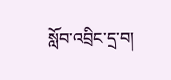སློབ་འབྲིང་དྲ་བ།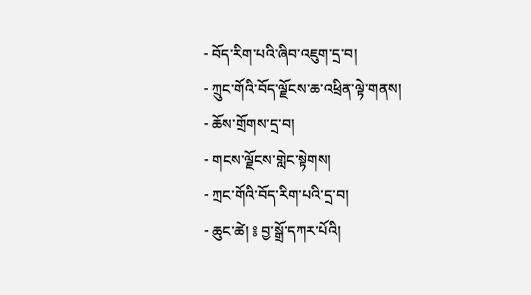- བོད་རིག་པའི་ཞིབ་འཇུག་དྲ་བ།
- ཀྲུང་གོའི་བོད་ལྗོངས་ཆ་འཕྲིན་ལྟེ་གནས།
- ཆོས་གྲོགས་དྲ་བ།
- གངས་ལྗོངས་གླེང་སྟེགས།
- ཀྲང་གོའི་བོད་རིག་པའི་དྲ་བ།
- ཆུང་ཚེ། ༔ བྱ་སྒྲོ་དཀར་པོའི།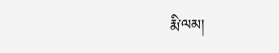རྨི་ལམ།